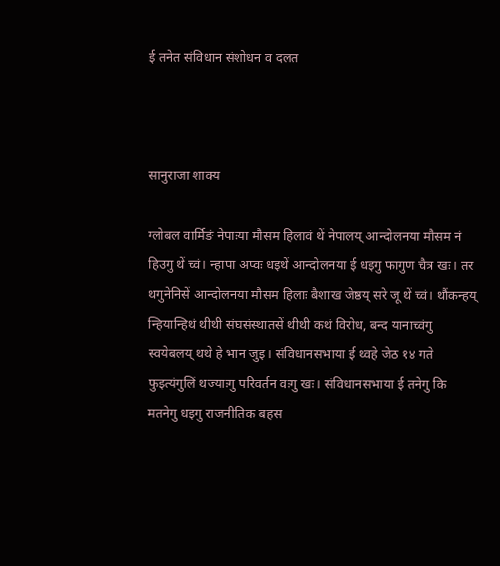ई तनेत संविधान संशोधन व दलत



सानुराजा शाक्य

ग्लोबल वार्मिङं नेपाःया मौसम हिलावं थें नेपालय् आन्दोलनया मौसम नं हिउगु थें च्वं। न्हापा अप्वः धइथें आन्दोलनया ई धइगु फागुण चैत्र खः। तर थगुनेनिसें आन्दोलनया मौसम हिलाः बैशाख जेष्ठय् सरे जू थें च्वं। थौंकन्हय् न्हियान्हिथं थीथी संघसंस्थातसें थीथी कथं विरोध, बन्द यानाच्वंगु स्वयेबलय् थथे हे भान जुइ। संविधानसभाया ई थ्वहे जेठ १४ गते फुइत्यंगुलिं थज्याःगु परिवर्तन वःगु खः। संविधानसभाया ई तनेगु कि मतनेगु धइगु राजनीतिक बहस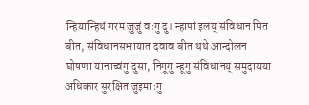न्हियान्हिथं गरम जुजुं वःगु दु। न्हापां इलय् संविधान पित बीत, संविधानसभायात दवाव बीत थथे आन्दोलन घोषणा यानाच्वंगु दुसा, निगूगु न्हूगु संविधानय् समुदायया अधिकार सुरक्षित जुइमाःगु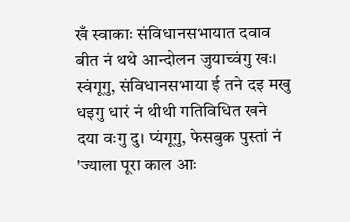खँ स्वाकाः संविधानसभायात दवाव बीत नं थथे आन्दोलन जुयाच्वंगु खः। स्वंगूगु, संविधानसभाया ई तने दइ मखु धइगु धारं नं थीथी गतिविधित खने दया वःगु दु। प्यंगूगु, फेसबुक पुस्तां नं 'ज्याला पूरा काल आः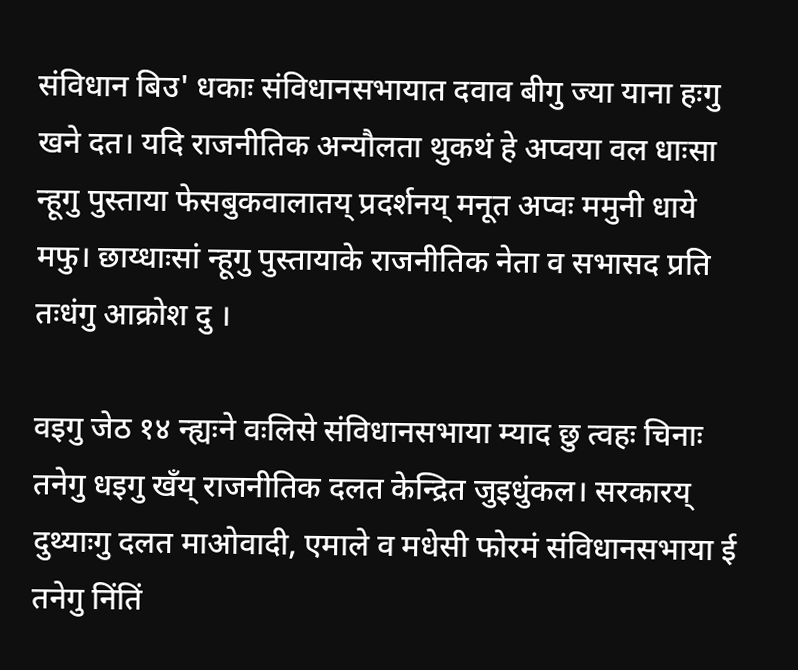संविधान बिउ' धकाः संविधानसभायात दवाव बीगु ज्या याना हःगु खने दत। यदि राजनीतिक अन्यौलता थुकथं हे अप्वया वल धाःसा न्हूगु पुस्ताया फेसबुकवालातय् प्रदर्शनय् मनूत अप्वः ममुनी धाये मफु। छाय्धाःसां न्हूगु पुस्तायाके राजनीतिक नेता व सभासद प्रति तःधंगु आक्रोश दु ।

वइगु जेठ १४ न्ह्यःने वःलिसे संविधानसभाया म्याद छु त्वहः चिनाः तनेगु धइगु खँय् राजनीतिक दलत केन्द्रित जुइधुंकल। सरकारय् दुथ्याःगु दलत माओवादी, एमाले व मधेसी फोरमं संविधानसभाया ई तनेगु निंतिं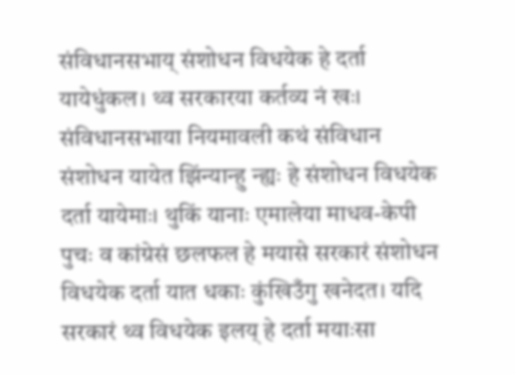संविधानसभाय् संशोधन विधयेक हे दर्ता यायेधुंकल। थ्व सरकारया कर्तव्य नं खः। संविधानसभाया नियमावली कथं संविधान संशोधन यायेत झिंन्यान्हु न्ह्यः हे संशोधन विधयेक दर्ता यायेमाः। थुकिं यानाः एमालेया माधव-केपी पुचः व कांग्रेसं छलफल हे मयासे सरकारं संशोधन विधयेक दर्ता यात धकाः कुंखिउँगु खनेदत। यदि सरकारं थ्व विधयेक इलय् हे दर्ता मयाःसा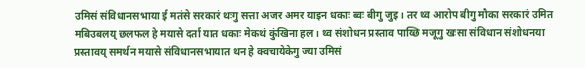उमिसं संविधानसभाया ई मतंसे सरकारं थःगु सत्ता अजर अमर याइन धकाः ब्वः बीगु जुइ। तर थ्व आरोप बीगु मौका सरकारं उमित मबिउबलय् छलफल हे मयासे दर्ता यात धकाः मेकथं कुंखिना हल। थ्व संशोधन प्रस्ताव पाय्छि मजूगु खःसा संविधान संशोधनया प्रस्तावय् समर्थन मयासे संविधानसभायात थन हे क्वचायेकेगु ज्या उमिसं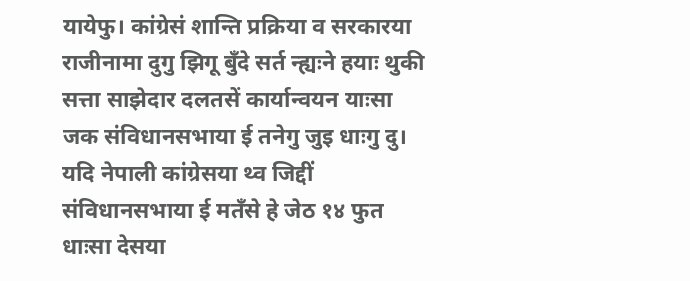यायेफु। कांग्रेसं शान्ति प्रक्रिया व सरकारया राजीनामा दुगु झिगू बुँदे सर्त न्ह्यःने हयाः थुकी सत्ता साझेदार दलतसें कार्यान्वयन याःसा जक संविधानसभाया ई तनेगु जुइ धाःगु दु। यदि नेपाली कांग्रेसया थ्व जिद्दीं संविधानसभाया ई मतँसे हे जेठ १४ फुत धाःसा देसया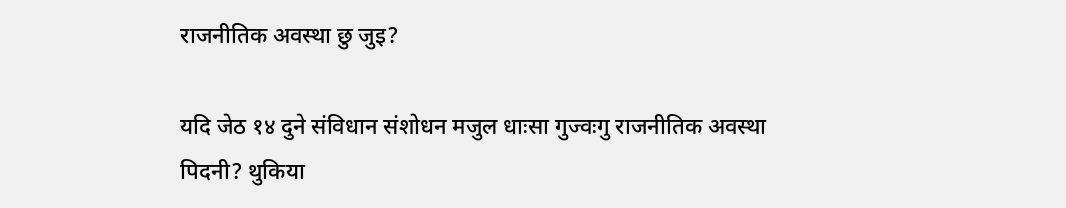राजनीतिक अवस्था छु जुइ?

यदि जेठ १४ दुने संविधान संशोधन मजुल धाःसा गुज्वःगु राजनीतिक अवस्था पिदनी? थुकिया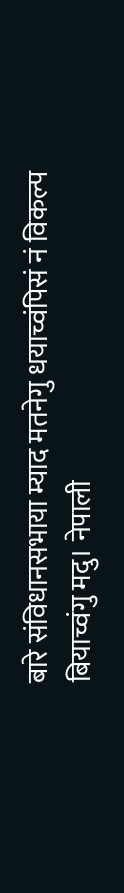बारे संविधानसभाया म्याद मतनेगु धयाच्वंपिसं नं विकल्प बियाच्वंगु मदु। नेपाली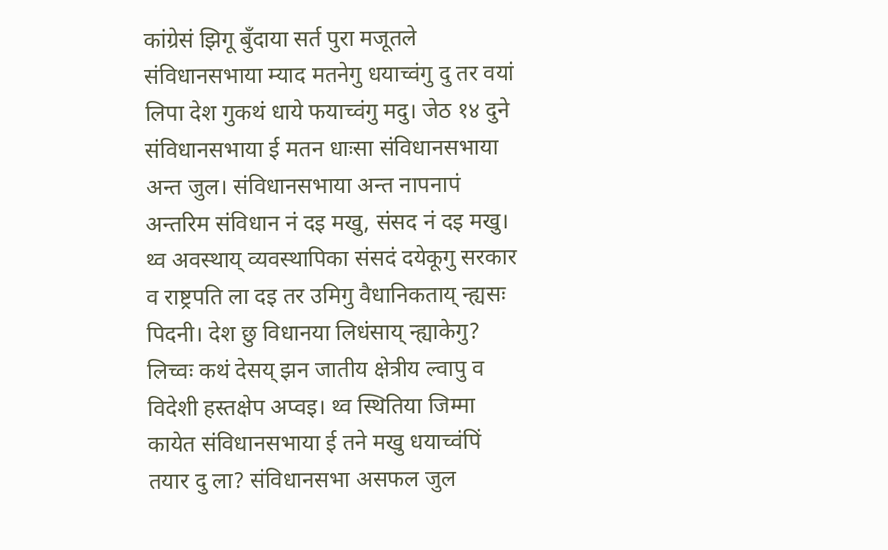कांग्रेसं झिगू बुँदाया सर्त पुरा मजूतले संविधानसभाया म्याद मतनेगु धयाच्वंगु दु तर वयां लिपा देश गुकथं धाये फयाच्वंगु मदु। जेठ १४ दुने संविधानसभाया ई मतन धाःसा संविधानसभाया अन्त जुल। संविधानसभाया अन्त नापनापं अन्तरिम संविधान नं दइ मखु, संसद नं दइ मखु। थ्व अवस्थाय् व्यवस्थापिका संसदं दयेकूगु सरकार व राष्ट्रपति ला दइ तर उमिगु वैधानिकताय् न्ह्यसः पिदनी। देश छु विधानया लिधंसाय् न्ह्याकेगु? लिच्वः कथं देसय् झन जातीय क्षेत्रीय ल्वापु व विदेशी हस्तक्षेप अप्वइ। थ्व स्थितिया जिम्मा कायेत संविधानसभाया ई तने मखु धयाच्वंपिं तयार दु ला? संविधानसभा असफल जुल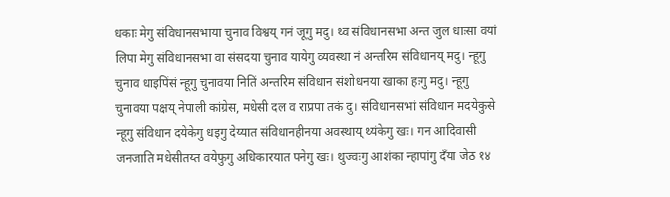धकाः मेगु संविधानसभाया चुनाव विश्वय् गनं जूगु मदु। थ्व संविधानसभा अन्त जुल धाःसा वयां लिपा मेगु संविधानसभा वा संसदया चुनाव यायेगु व्यवस्था नं अन्तरिम संविधानय् मदु। न्हूगु चुनाव धाइपिंसं न्हूगु चुनावया नितिं अन्तरिम संविधान संशोधनया खाका हःगु मदु। न्हूगु चुनावया पक्षय् नेपाली कांग्रेस, मधेसी दल व राप्रपा तकं दु। संविधानसभां संविधान मदयेकुसे न्हूगु संविधान दयेकेगु धइगु देय्यात संविधानहीनया अवस्थाय् थ्यंकेगु खः। गन आदिवासी जनजाति मधेसीतय्त वयेफुगु अधिकारयात पनेगु खः। थुज्वःगु आशंका न्हापांगु दँया जेठ १४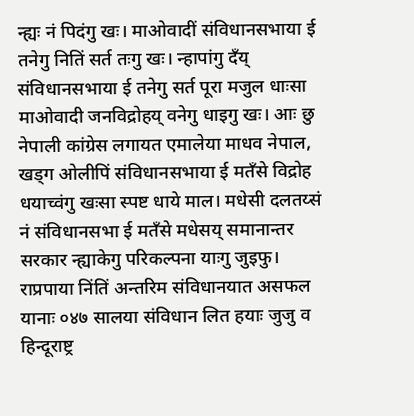न्ह्यः नं पिदंगु खः। माओवादीं संविधानसभाया ई तनेगु नितिं सर्त तःगु खः। न्हापांगु दँय् संविधानसभाया ई तनेगु सर्त पूरा मजुल धाःसा माओवादी जनविद्रोहय् वनेगु धाइगु खः। आः छु नेपाली कांग्रेस लगायत एमालेया माधव नेपाल, खड्ग ओलीपिं संविधानसभाया ई मतँसे विद्रोह धयाच्वंगु खःसा स्पष्ट धाये माल। मधेसी दलतय्सं नं संविधानसभा ई मतँसे मधेसय् समानान्तर सरकार न्ह्याकेगु परिकल्पना याःगु जुइफु। राप्रपाया निंतिं अन्तरिम संविधानयात असफल यानाः ०४७ सालया संविधान लित हयाः जुजु व हिन्दूराष्ट्र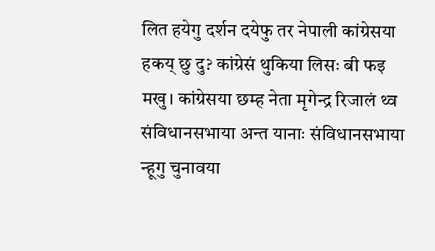लित हयेगु दर्शन दयेफु तर नेपाली कांग्रेसया हकय् छु दु? कांग्रेसं थुकिया लिसः बी फइ मखु। कांग्रेसया छम्ह नेता मृगेन्द्र रिजालं थ्व संविधानसभाया अन्त यानाः संविधानसभाया न्हूगु चुनावया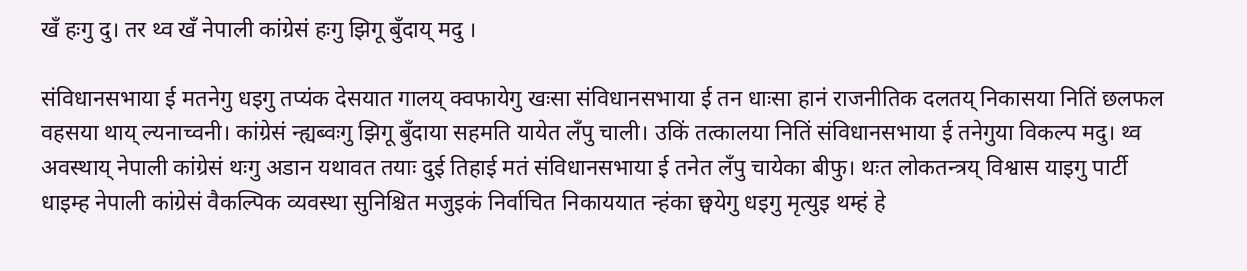खँ हःगु दु। तर थ्व खँ नेपाली कांग्रेसं हःगु झिगू बुँदाय् मदु ।

संविधानसभाया ई मतनेगु धइगु तप्यंक देसयात गालय् क्वफायेगु खःसा संविधानसभाया ई तन धाःसा हानं राजनीतिक दलतय् निकासया नितिं छलफल वहसया थाय् ल्यनाच्वनी। कांग्रेसं न्ह्यब्वःगु झिगू बुँदाया सहमति यायेत लँपु चाली। उकिं तत्कालया नितिं संविधानसभाया ई तनेगुया विकल्प मदु। थ्व अवस्थाय् नेपाली कांग्रेसं थःगु अडान यथावत तयाः दुई तिहाई मतं संविधानसभाया ई तनेत लँपु चायेका बीफु। थःत लोकतन्त्रय् विश्वास याइगु पार्टी धाइम्ह नेपाली कांग्रेसं वैकल्पिक व्यवस्था सुनिश्चित मजुइकं निर्वाचित निकाययात न्हंका छ्वयेगु धइगु मृत्युइ थम्हं हे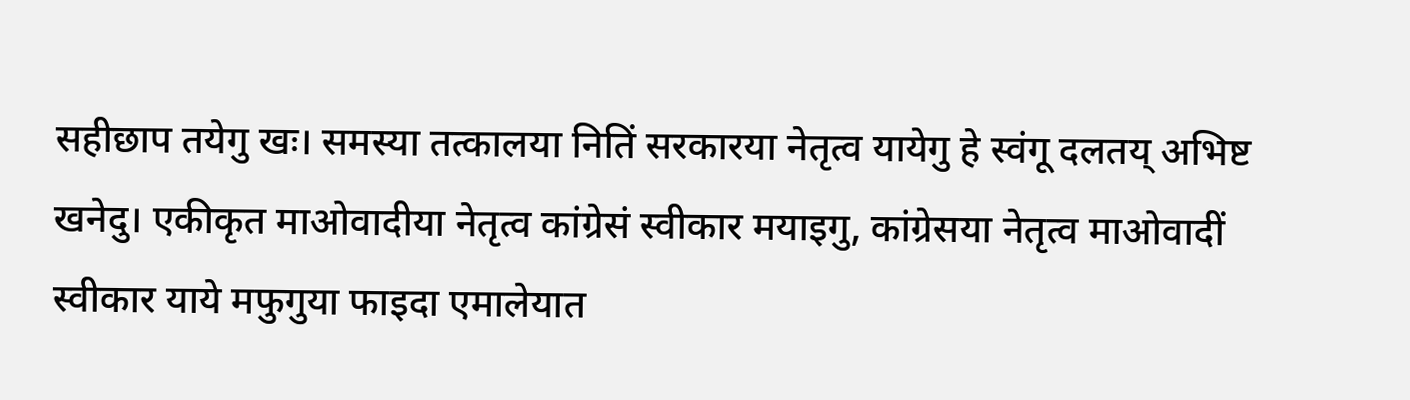सहीछाप तयेगु खः। समस्या तत्कालया नितिं सरकारया नेतृत्व यायेगु हे स्वंगू दलतय् अभिष्ट खनेदु। एकीकृत माओवादीया नेतृत्व कांग्रेसं स्वीकार मयाइगु, कांग्रेसया नेतृत्व माओवादीं स्वीकार याये मफुगुया फाइदा एमालेयात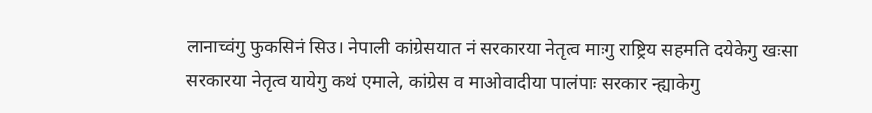लानाच्वंगु फुकसिनं सिउ। नेपाली कांग्रेसयात नं सरकारया नेतृत्व माःगु राष्ट्रिय सहमति दयेकेगु खःसा सरकारया नेतृत्व यायेगु कथं एमाले, कांग्रेस व माओवादीया पालंपाः सरकार न्ह्याकेगु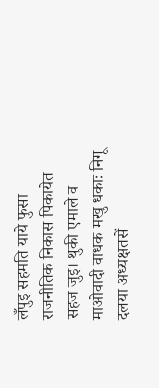लँपुइ सहमति याये फुसा राजनीतिक निकास पिकायेत सहज जुइ। थुकी एमाले व माओवादी वाधक मखु धकाः निगू दलया अध्यक्षतसें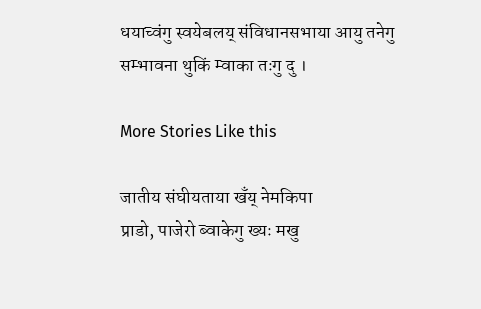धयाच्वंगु स्वयेबलय् संविधानसभाया आयु तनेगु सम्भावना थुकिं म्वाका तःगु दु ।

More Stories Like this

जातीय संघीयताया खँय् नेमकिपा
प्राडो, पाजेरो ब्वाकेगु ख्यः मखु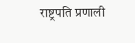राष्ट्रपति प्रणाली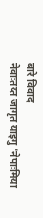बारे विवाद
नेवाःतय्त जागृत याइगु 'नेपाःमिया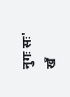नुगः सः'
खँ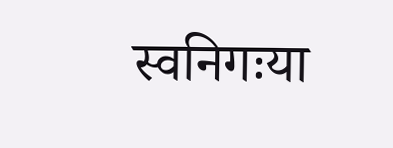स्वनिगःया